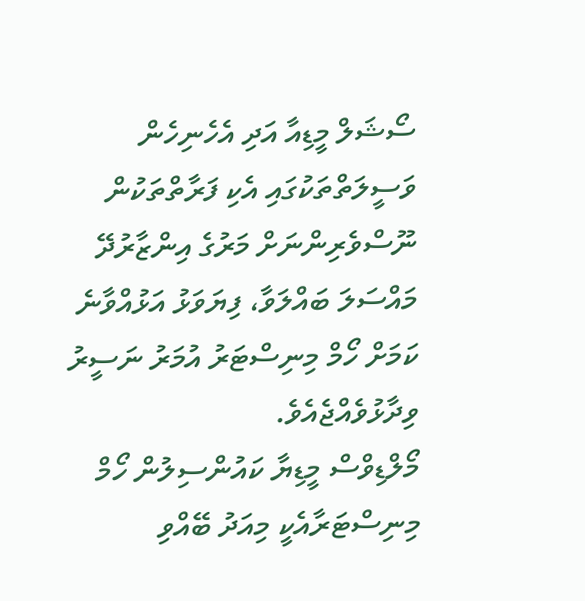ސޯޝަލް މީޑިއާ އަދި އެހެނިހެން ވަސީލަތްތަކުގައި އެކި ފަރާތްތަކުން ނޫސްވެރިންނަށް މަރުގެ އިންޒާރުދޭ މައްސަލަ ބައްލަވާ، ފިޔަވަޅު އަޅުއްވާނެ ކަމަށް ހޯމް މިނިސްޓަރު އުމަރު ނަސީރު ވިދާޅުވެއްޖެއެވެ.
މޯލްޑިވްސް މީޑިޔާ ކައުންސިލުން ހޯމް މިނިސްޓަރާއެކީ މިއަދު ބޭއްވި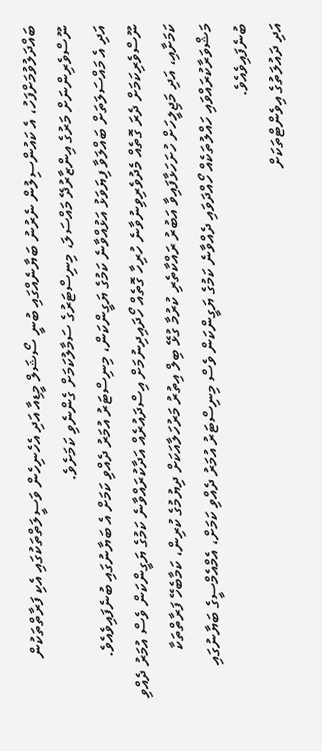ބައްދަލުވުމަށްފަހު، އެ ކައުންސިލުން ނެރުނު ބަޔާނެއްގައި ބުނީ ސޯޝަލް މީޑިއާ އަދި އެހެނިހެން ވަސީލަތްތަކުގައި އެކި ފަރާތްތަކުން ނޫސްވެރިންނަށް މަރުގެ އިންޒާރުދޭ މައްސަލަ، މިނިސްޓަރުގެ ސަމާލުކަމަށް ގެންނެވި ކަމަށެވެ.
އަދި އެ މައްސަލަތަށް ބައްލަވާ ފިޔަވަޅު އަޅުއްވާނެ ކަމުގެ ޔަގީންކަން، މިނިސްޓަރު އުމަރު ދެއްވި ކަމަށް އެ ބަޔާނުގައި ބުނެފައިވެއެވެ.
ނޫސްވެރިކަމަށް ދެރަ ގޮތެއް މެދުވެރިވިނުވާނެ ހުރިހާ ގޮތެއް ހޯދައިދިނުމަށް އިސްދައުރެއް އަދާކުރައްވާނެ ކަމުގެ ޔަގީންކަން ވެސް އުމަރު ދެއްވި ކަމަށާއި، އަދި މަޖިލީހަށް ހުށަހަޅާފައިވާ އަބުރު ރައްކާތެރި ކުރުމާ ގުޅޭ ބިލް އިތުރު މަރުހަލާއަކަށް ދިޔުމުގެ ކުރިން، ކަމާބެހޭ ފަރާތްތަކާ މަޝްވަރާކުރައްވައި ހައްލުތަކެއް ހޯއްދަވައި ދެއްވާނެ ކަމުގެ ޔަގީންކަން ވެސް މިނިސްޓަރު އުމަރު ދެއްވި ކަމަށް، އެމްއެމްސީގެ ބަޔާނުގައި ބުނެފައިވެއެވެ.
އަދި ދައުލަތުގެ އިވެންޓްތަކަށް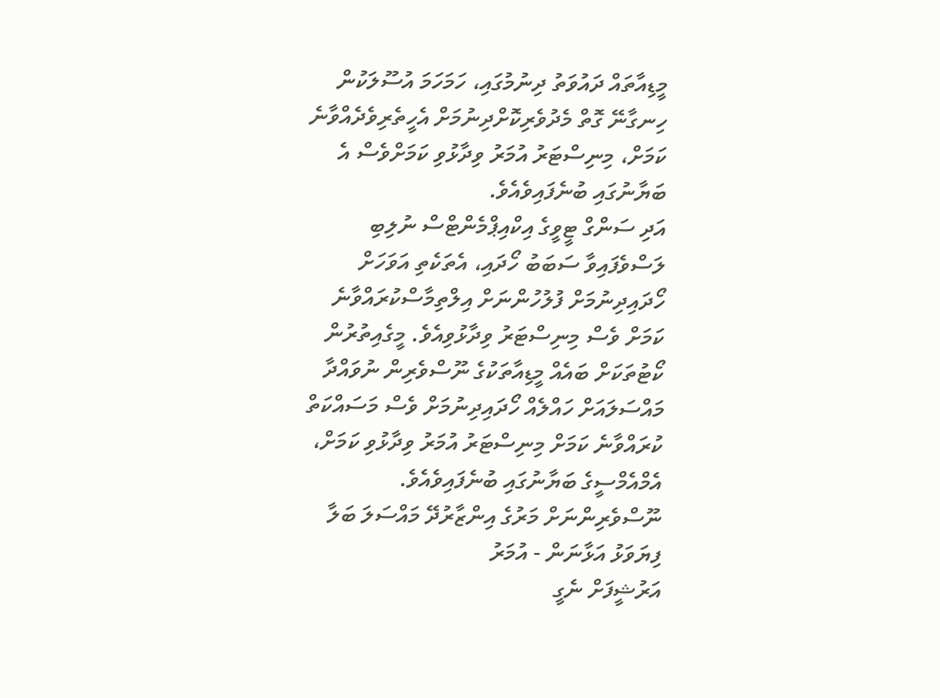މީޑިއާތައް ދައުވަތު ދިނުމުގައި، ހަމަހަމަ އުސޫލަކުން ހިނގާނޭ ގޮތް މެދުވެރިކޮށްދިނުމަށް އެހީތެރިވެދެއްވާނެ ކަމަށް، މިނިސްޓަރު އުމަރު ވިދާޅުވި ކަމަށްވެސް އެ ބަޔާނުގައި ބުނެފައިވެއެވެ.
އަދި ސަންގް ޓީވީގެ އިކްއިޕްމެންޓްސް ނުލިބި ލަސްވެފައިވާ ސަބަބު ހޯދައި، އެތަކެތި އަވަހަށް ހޯދައިދިނުމަށް ފުލުހުންނަށް އިލްތިމާސްކުރައްވާނެ ކަމަށް ވެސް މިނިސްޓަރު ވިދާޅުވިއެވެ. މީގެއިތުރުން ކޯޓުތަކަށް ބައެއް މީޑިއާތަކުގެ ނޫސްވެރިން ނުވައްދާ މައްސަލައަށް ހައްލެއް ހޯދައިދިނުމަށް ވެސް މަސައްކަތް ކުރައްވާނެ ކަމަށް މިނިސްޓަރު އުމަރު ވިދާޅުވި ކަމަށް، އެމްއެމްސީގެ ބަޔާނުގައި ބުނެފައިވެއެވެ.
ނޫސްވެރިންނަށް މަރުގެ އިންޒާރުދޭ މައްސަލަ ބަލާ ފިޔަވަޅު އަޅާނަން - އުމަރު
އަރުޝީފަށް ނެގީ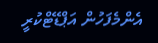އެންމެފަހުން އަޕްޑޭޓްކުރީ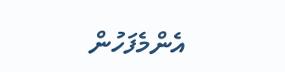އެންމެފަހުން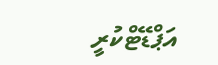އަޕްޑޭޓްކުރީ